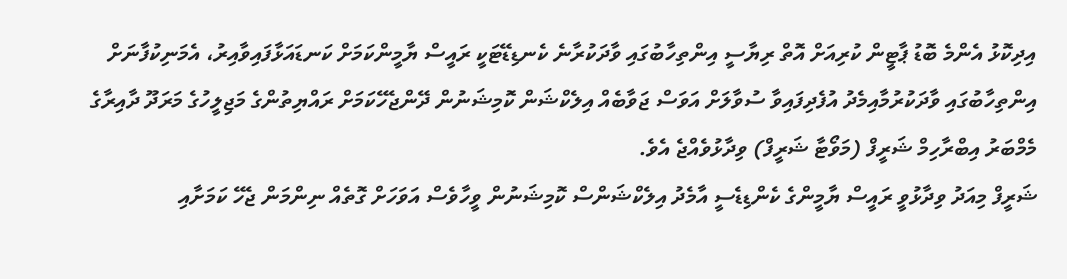އިދިކޮޅު އެންމެ ބޮޑު ޕާޓީން ކުރިއަށް އޮތް ރިޔާސީ އިންތިހާބުގައި ވާދަކުރާނެ ކެނޑިޑޭޓަކީ ރައީސް ޔާމީންކަމަށް ކަނޑައަޅާފައިވާއިރު، އެމަނިކުފާނަށް އިންތިހާބުގައި ވާދަކުރުމާއިމެދު އުފެދިފައިވާ ސުވާލަށް އަވަސް ޖަވާބެއް އިލެކްޝަން ކޮމިޝަނުން ދޭންޖެހޭކަމަށް ރައްޔިތުންގެ މަޖިލީހުގެ މަރަދޫ ދާއިރާގެ މެމްބަރު އިބްރާހިމް ޝަރީފް (މަވޯޓާ ޝަރީފް) ވިދާޅުވެއްޖެ އެވެ.
ޝަރީފް މިއަދު ވިދާޅުވީ ރައީސް ޔާމީންގެ ކެންޑިޑެސީ އާމެދު އިލެކްޝަންސް ކޮމިޝަނުން ވީހާވެސް އަވަހަށް ގޮތެއް ނިންމަން ޖެހޭ ކަމަށާއި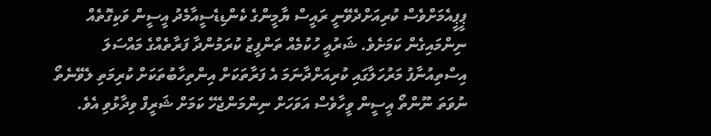ޕީޕީއެމަށްވެސް ކުރިއަށްދެވޭނީ ރައީސް ޔާމީންގެ ކެންޑިޑެސީއާމެދު އީސީން ވަކިގޮތެއް ނިންމައިގެން ކަމަށެވެ. ޝަރުއީ ހުކުމެއް ތަންފީޒު ކުރަމުންދާ ފަރާތެއްގެ މައްސަލަ އިސްތިއުނާފު މަރުހަލާގައި ކުރިއަށްދާނަމަ އެ ފަރާތަކަށް އިންތިހާބުތަކަށް ކުރިމަތި ލެވޭނެތޯ ނުވަތަ ނޫންތޯ އީސީން ވީހާވެސް އަވަހަށް ނިންމަންޖެހޭ ކަމަށް ޝަރީފް ވިދާޅުވި އެވެ.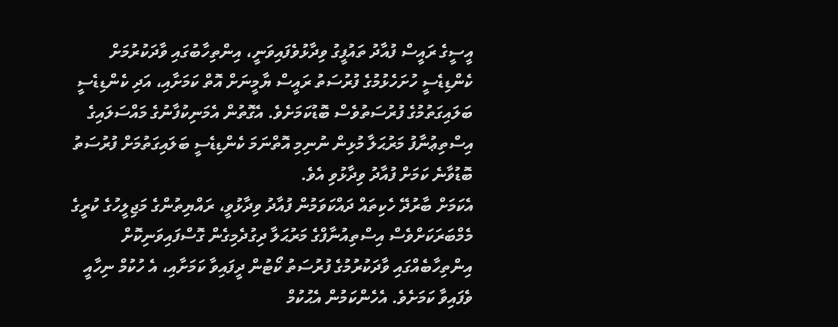އީސީގެ ރައީސް ފުއާދު ތައުފީގު ވިދާޅުވެފައިވަނީ، އިންތިހާބުގައި ވާދަކުރުމަށް ކެންޑިޑެސީ ހުށަހެޅުމުގެ ފުރުސަތު ރައީސް ޔާމީނަށް އޮތް ކަމަށާއި، އަދި ކެންޑިޑެސީ ބަލައިގަތުމުގެ ފުރުސަތުވެސް ބޮޑުކަމަށެވެ. އެގޮތުން އެމަނިކުފާނުގެ މައްސަލައިގެ އިސްތިޢުނާފު މަރުޙަލާ މުޅިން ނުނިމި އޮތްނަމަ ކެންޑިޑެސީ ބަލައިގަތުމަށް ފުރުސަތު ބޮޑުވާނެ ކަމަށް ފުއާދު ވިދާޅުވި އެވެ.
އެކަމަށް ބާރުދޭ ހެކިތައް ދައްކަވަމުން ފުއާދު ވިދާޅުވީ، ރައްޔިތުންގެ މަޖިލީހުގެ ކުރީގެ މެމްބަރަކަށްވެސް އިސްތިއުނާފްގެ މަރުޙަލާ ދިގުދެމިގެން ގޮސްފައިވަނިކޮށް އިންތިހާބެއްގައި ވާދަކުރުމުގެ ފުރުސަތު ކޯޓުން ދީފައިވާ ކަމަށާއި، އެ ހުކުމް ނިހާއީ ވެފައިވާ ކަމަށެވެ. އެހެންކަމުން އެޙުކުމް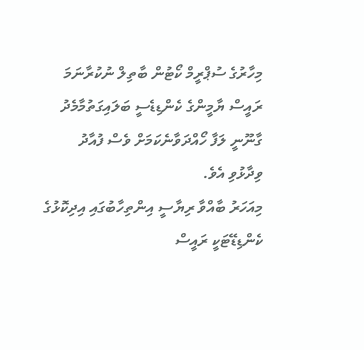މިހާރުގެ ސުޕްރީމް ކޯޓުން ބާތިލް ނުކުރާނަމަ ރައީސް ޔާމީންގެ ކެންޑިޑެސީ ބަލައިގަތުމާމެދު ގާނޫނީ ލަފާ ހޯއްދަވާނެކަމަށް ވެސް ފުއާދު ވިދާޅުވި އެވެ.
މިއަހަރު ބާއްވާ ރިޔާސީ އިންތިހާބުގައި އިދިކޮޅުގެ ކެންޑިޑޭޓަކީ ރައީސް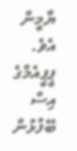ޔާމީން އެވެ. ޕީޕީއެމްގެ އިސް ބޭފުޅުން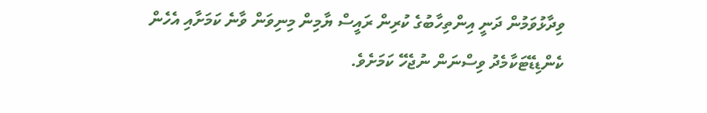ވިދާޅުވަމުން ދަނީ އިންތިހާބުގެ ކުރިން ރައީސް ޔާމިން މިނިވަން ވާނެ ކަމަށާއި އެހެން ކެންޑިޑޭޓަކާމެދު ވިސްނަން ނުޖެހޭ ކަމަށެވެ.